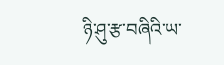ཉི་ཤུ་རྩ་བཞིའི་ཡ་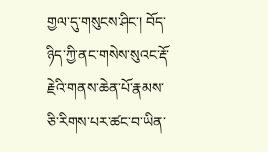གྱལ་དུ་གསུངས་ཤིང་། བོད་ཉིད་ཀྱི་ནང་གསེས་སུའང་རྡོ་རྗེའི་གནས་ཆེན་པོ་རྣམས་ཅི་རིགས་པར་ཚང་བ་ཡིན་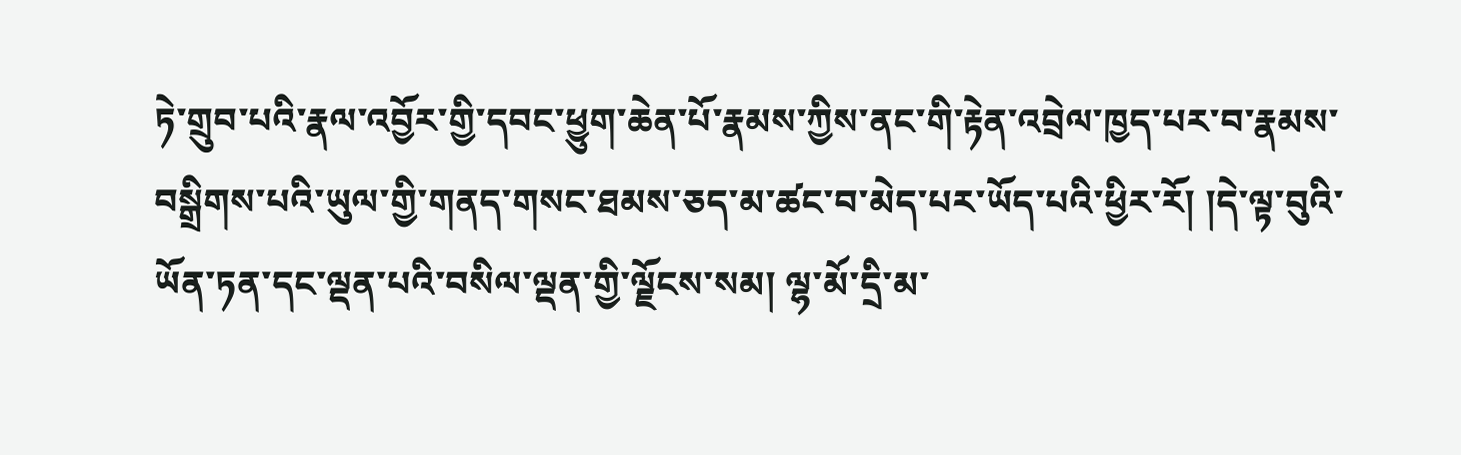ཏེ་གྲུབ་པའི་རྣལ་འབྱོར་གྱི་དབང་ཕྱུག་ཆེན་པོ་རྣམས་ཀྱིས་ནང་གི་རྟེན་འབྲེལ་ཁྱད་པར་བ་རྣམས་བསྒྲིགས་པའི་ཡུལ་གྱི་གནད་གསང་ཐམས་ཅད་མ་ཚང་བ་མེད་པར་ཡོད་པའི་ཕྱིར་རོ། །དེ་ལྟ་བུའི་ཡོན་ཏན་དང་ལྡན་པའི་བསིལ་ལྡན་གྱི་ལྗོངས་སམ། ལྷ་མོ་དྲི་མ་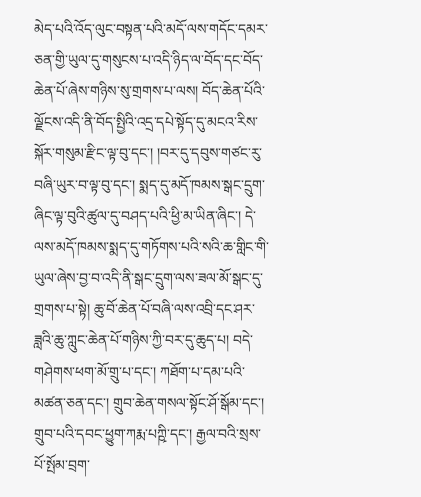མེད་པའི་འོད་ལུང་བསྟན་པའི་མདོ་ལས་གདོང་དམར་ཅན་གྱི་ཡུལ་དུ་གསུངས་པ་འདི་ཉིད་ལ་བོད་དང་བོད་ཆེན་པོ་ཞེས་གཉིས་སུ་གྲགས་པ་ལས། བོད་ཆེན་པོའི་ལྗོངས་འདི་ནི་བོད་སྤྱིའི་འདྲ་དཔེ་སྟོད་དུ་མངའ་རིས་སྐོར་གསུམ་རྫིང་ལྟ་བུ་དང་། །བར་དུ་དབུས་གཙང་རུ་བཞི་ཡུར་བ་ལྟ་བུ་དང་། སྨད་དུ་མདོ་ཁམས་སྒང་དྲུག་ཞིང་ལྟ་བུའི་ཚུལ་དུ་བཤད་པའི་ཕྱི་མ་ཡིན་ཞིང་། དེ་ལས་མདོ་ཁམས་སྨད་དུ་གཏོགས་པའི་སའི་ཆ་གླིང་གི་ཡུལ་ཞེས་བྱ་བ་འདི་ནི་སྒང་དྲུག་ལས་ཟལ་མོ་སྒང་དུ་གྲགས་པ་སྟེ། ཆུ་བོ་ཆེན་པོ་བཞི་ལས་འབྲི་དང་ཤར་ཟླའི་ཆུ་ཀླུང་ཆེན་པོ་གཉིས་ཀྱི་བར་དུ་ཆུད་པ། བདེ་གཤེགས་ཕག་མོ་གྲུ་པ་དང་། ཀཐོག་པ་དམ་པའི་མཚན་ཅན་དང་། གྲུབ་ཆེན་གསལ་སྟོང་ཤོ་སྒོམ་དང་། གྲུབ་པའི་དབང་ཕྱུག་ཀརྨ་པཀྵི་དང་། རྒྱལ་བའི་སྲས་པོ་སྤོམ་བྲག་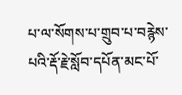པ་ལ་སོགས་པ་གྲུབ་པ་བརྙེས་པའི་རྡོ་རྗེ་སློབ་དཔོན་མང་པོ་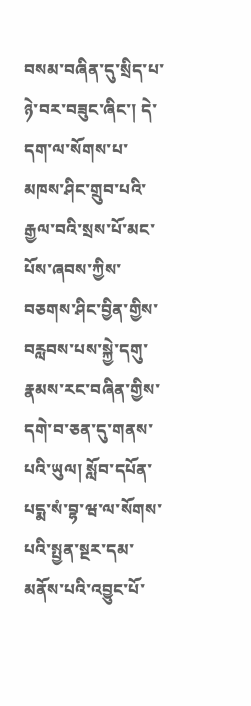བསམ་བཞིན་དུ་སྲིད་པ་ཉེ་བར་བཟུང་ཞིང་། དེ་དག་ལ་སོགས་པ་མཁས་ཤིང་གྲུབ་པའི་རྒྱལ་བའི་སྲས་པོ་མང་པོས་ཞབས་ཀྱིས་བཅགས་ཤིང་བྱིན་གྱིས་བརླབས་པས་སྐྱེ་དགུ་རྣམས་རང་བཞིན་གྱིས་དགེ་བ་ཅན་དུ་གནས་པའི་ཡུལ། སློབ་དཔོན་པདྨ་སཾ་བྷ་ཝ་ལ་སོགས་པའི་སྤྱན་སྔར་དམ་མནོས་པའི་འབྱུང་པོ་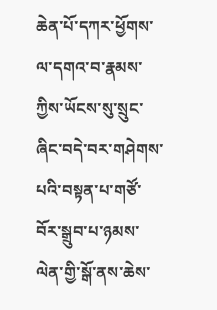ཆེན་པོ་དཀར་ཕྱོགས་ལ་དགའ་བ་རྣམས་ཀྱིས་ཡོངས་སུ་སྲུང་ཞིང་བདེ་བར་གཤེགས་པའི་བསྟན་པ་གཙོ་བོར་སྒྲུབ་པ་ཉམས་ལེན་གྱི་སྒོ་ནས་ཆེས་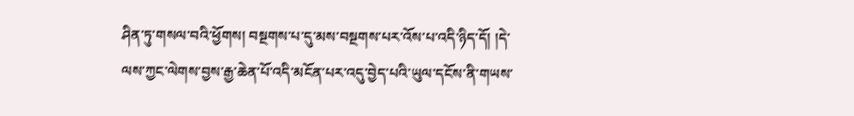ཤིན་ཏུ་གསལ་བའི་ཕྱོགས། བསྔགས་པ་དུ་མས་བསྔགས་པར་འོས་པ་འདི་ཉིད་དོ། །དེ་ལས་ཀྱང་ལེགས་བྱས་རྒྱ་ཆེན་པོ་འདི་མངོན་པར་འདུ་བྱེད་པའི་ཡུལ་དངོས་ནི་གཡས་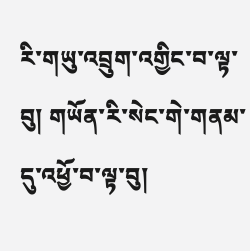རི་གཡུ་འབྲུག་འགྱིང་བ་ལྟ་བུ། གཡོན་རི་སེང་གེ་གནམ་དུ་འཕྱོ་བ་ལྟ་བུ།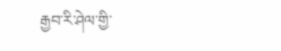རྒྱབ་རི་ཤེལ་གྱི་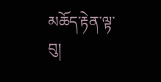མཆོད་རྟེན་ལྟ་བུ།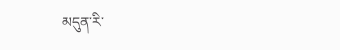མདུན་རི་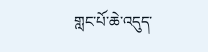གླང་པོ་ཆེ་འདུད་